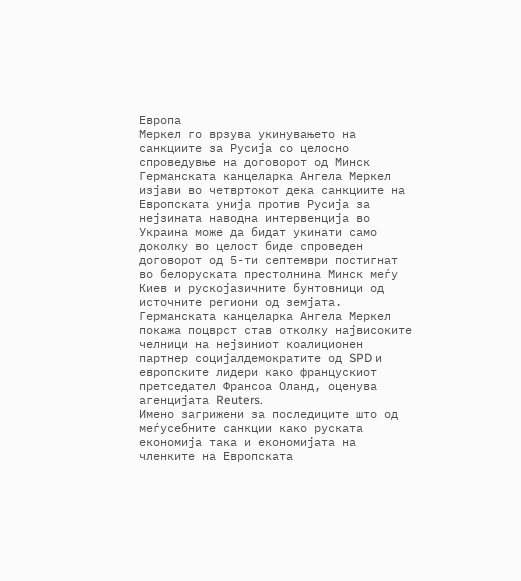Европа
Меркел го врзува укинувањето на санкциите за Русија со целосно спроведувње на договорот од Минск
Германската канцеларка Ангела Меркел изјави во четвртокот дека санкциите на Европската унија против Русија за нејзината наводна интервенција во Украина може да бидат укинати само доколку во целост биде спроведен договорот од 5-ти септември постигнат во белоруската престолнина Минск меѓу Киев и рускојазичните бунтовници од источните региони од земјата.
Германската канцеларка Ангела Меркел покажа поцврст став отколку највисоките челници на нејзиниот коалиционен партнер социјалдемократите од SPD и европските лидери како францускиот претседател Франсоа Оланд, оценува агенцијата Reuters.
Имено загрижени за последиците што од меѓусебните санкции како руската економија така и економијата на членките на Европската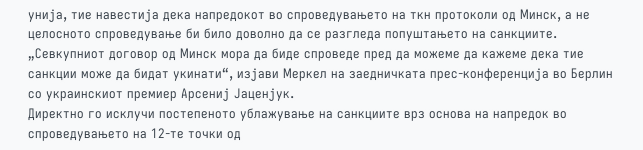унија, тие навестија дека напредокот во спроведувањето на ткн протоколи од Минск, а не целосното спроведување би било доволно да се разгледа попуштањето на санкциите.
„Севкупниот договор од Минск мора да биде спроведе пред да можеме да кажеме дека тие санкции може да бидат укинати“, изјави Меркел на заедничката прес-конференција во Берлин со украинскиот премиер Арсениј Јаценјук.
Директно го исклучи постепеното ублажување на санкциите врз основа на напредок во спроведувањето на 12-те точки од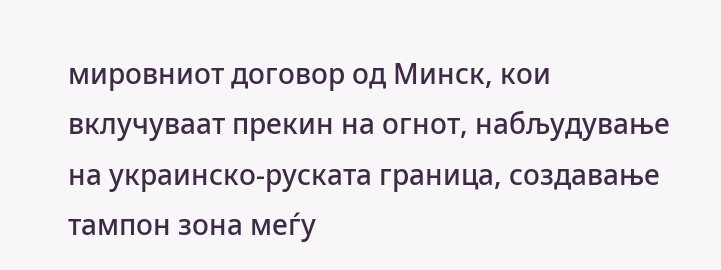мировниот договор од Минск, кои вклучуваат прекин на огнот, набљудување на украинско-руската граница, создавање тампон зона меѓу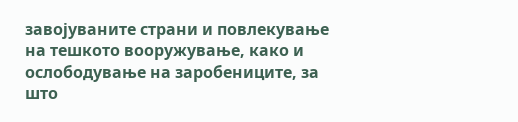завојуваните страни и повлекување на тешкото вооружување, како и ослободување на заробениците, за што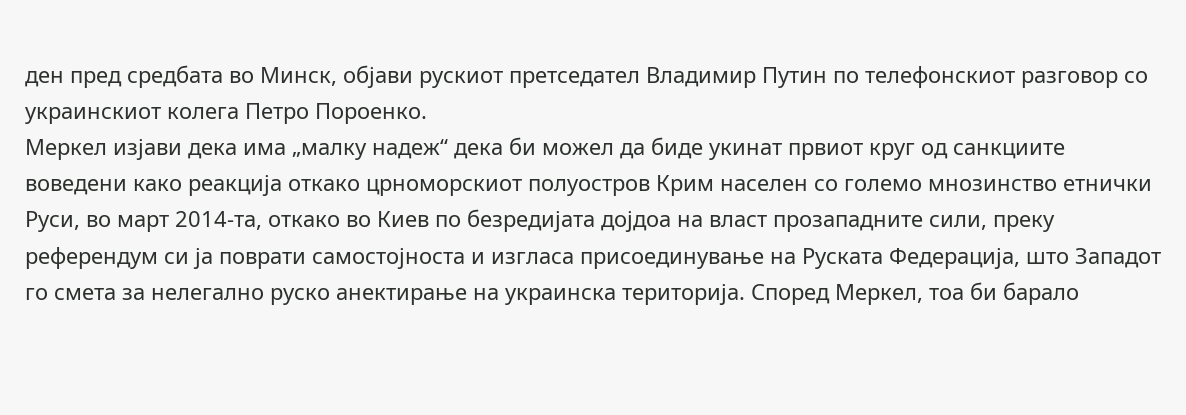ден пред средбата во Минск, објави рускиот претседател Владимир Путин по телефонскиот разговор со украинскиот колега Петро Пороенко.
Меркел изјави дека има „малку надеж“ дека би можел да биде укинат првиот круг од санкциите воведени како реакција откако црноморскиот полуостров Крим населен со големо мнозинство етнички Руси, во март 2014-та, откако во Киев по безредијата дојдоа на власт прозападните сили, преку референдум си ја поврати самостојноста и изгласа присоединување на Руската Федерација, што Западот го смета за нелегално руско анектирање на украинска територија. Според Меркел, тоа би барало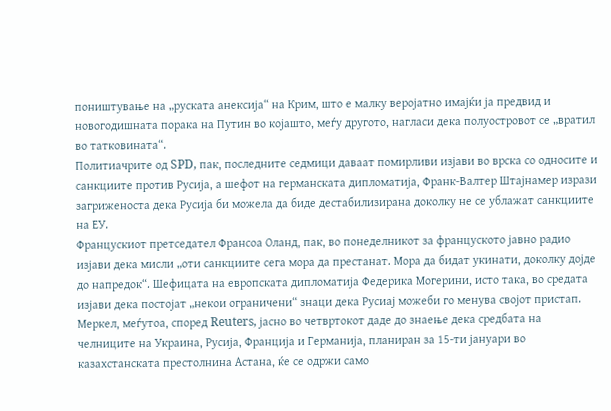поништување на „руската анексија“ на Крим, што е малку веројатно имајќи ја предвид и новогодишната порака на Путин во којашто, меѓу другото, нагласи дека полуостровот се „вратил во татковината“.
Политиачрите од SPD, пак, последните седмици даваат помирливи изјави во врска со односите и санкциите против Русија, а шефот на германската дипломатија, Франк-Валтер Штајнамер изрази загриженоста дека Русија би можела да биде дестабилизирана доколку не се ублажат санкциите на ЕУ.
Францускиот претседател Франсоа Оланд, пак, во понеделникот за француското јавно радио изјави дека мисли „оти санкциите сега мора да престанат. Мора да бидат укинати, доколку дојде до напредок“. Шефицата на европската дипломатија Федерика Могерини, исто така, во средата изјави дека постојат „некои ограничени“ знаци дека Русиај можеби го менува својот пристап.
Меркел, меѓутоа, според Reuters, јасно во четвртокот даде до знаење дека средбата на челниците на Украина, Русија, Франција и Германија, планиран за 15-ти јануари во казахстанската престолнина Астана, ќе се одржи само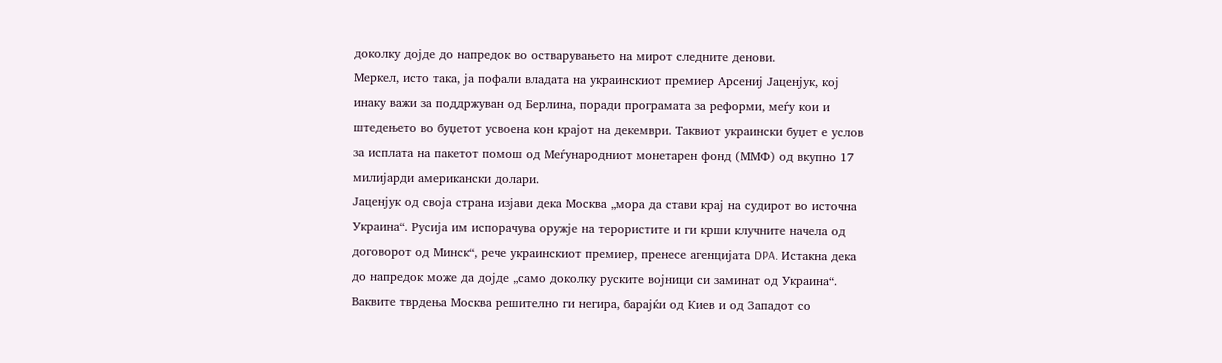доколку дојде до напредок во остварувањето на мирот следните денови.
Меркел, исто така, ја пофали владата на украинскиот премиер Арсениј Јаценјук, кој инаку важи за поддржуван од Берлина, поради програмата за реформи, меѓу кои и штедењето во буџетот усвоена кон крајот на декември. Таквиот украински буџет е услов за исплата на пакетот помош од Меѓународниот монетарен фонд (ММФ) од вкупно 17 милијарди американски долари.
Јаценјук од своја страна изјави дека Москва „мора да стави крај на судирот во источна Украина“. Русија им испорачува оружје на терористите и ги крши клучните начела од договорот од Минск“, рече украинскиот премиер, пренесе агенцијата DPA. Истакна дека до напредок може да дојде „само доколку руските војници си заминат од Украина“.
Ваквите тврдења Москва решително ги негира, барајќи од Киев и од Западот со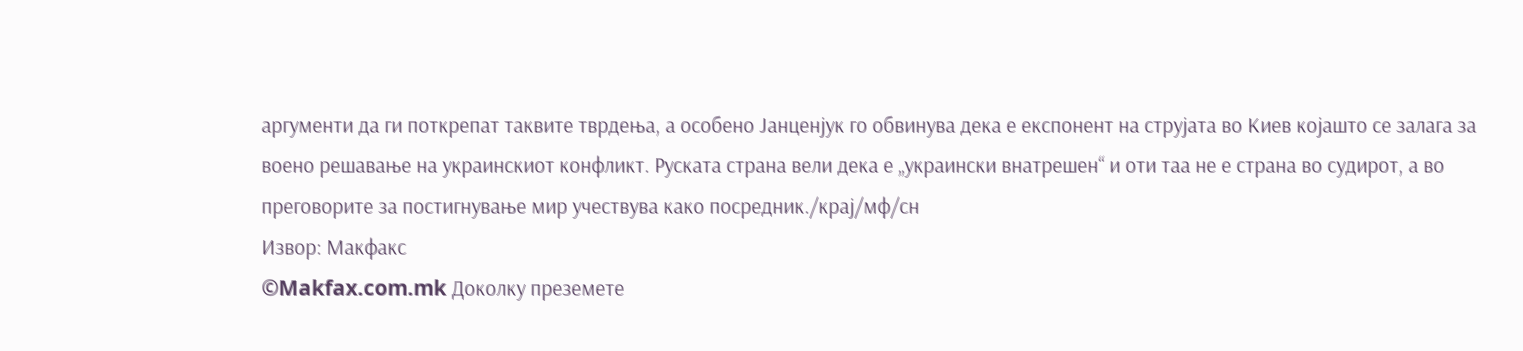аргументи да ги поткрепат таквите тврдења, а особено Јанценјук го обвинува дека е експонент на струјата во Киев којашто се залага за воено решавање на украинскиот конфликт. Руската страна вели дека е „украински внатрешен“ и оти таа не е страна во судирот, а во преговорите за постигнување мир учествува како посредник./крај/мф/сн
Извор: Макфакс
©Makfax.com.mk Доколку преземете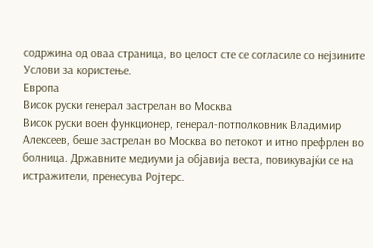содржина од оваа страница, во целост сте се согласиле со нејзините Услови за користење.
Европа
Висок руски генерал застрелан во Москва
Висок руски воен функционер, генерал-потполковник Владимир Алексеев, беше застрелан во Москва во петокот и итно префрлен во болница. Државните медиуми ја објавија веста, повикувајќи се на истражители, пренесува Ројтерс.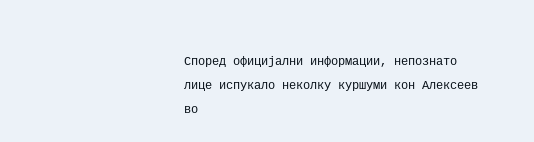Според официјални информации, непознато лице испукало неколку куршуми кон Алексеев во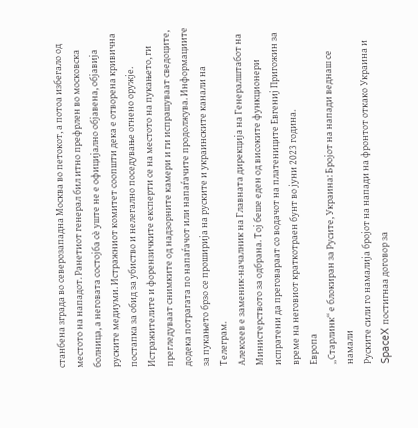станбена зграда во северозападна Москва во петокот, а потоа избегало од местото на нападот. Ранетиот генерал бил итно префрлен во московска болница, а неговата состојба сè уште не е официјално објавена, објавија руските медиуми. Истражниот комитет соопшти дека е отворена кривична постапка за обид за убиство и нелегално поседување огнено оружје.
Истражителите и форензичките експерти се на местото на пукањето, ги прегледуваат снимките од надзорните камери и ги испрашуваат сведоците, додека потрагата по напаѓачот или напаѓачите продолжува. Информациите за пукањето брзо се проширија на руските и украинските канали на Телеграм.
Алексеев е заменик-началник на Главната дирекција на Генералштабот на Министерството за одбрана. Тој беше еден од високите функционери испратени да преговараат со водачот на платениците Евгениј Пригожин за време на неговиот краткотраен бунт во јуни 2023 година.
Европа
„Старлинк“ е блокиран за Русите, Украина: Бројот на напади веднаш се намали
Руските сили го намалија бројот на напади на фронтот откако Украина и SpaceX постигнаа договор за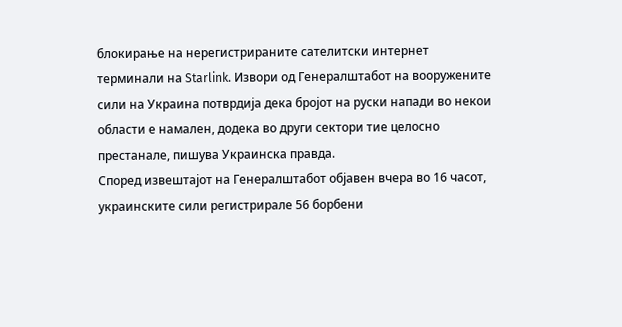блокирање на нерегистрираните сателитски интернет терминали на Starlink. Извори од Генералштабот на вооружените сили на Украина потврдија дека бројот на руски напади во некои области е намален, додека во други сектори тие целосно престанале, пишува Украинска правда.
Според извештајот на Генералштабот објавен вчера во 16 часот, украинските сили регистрирале 56 борбени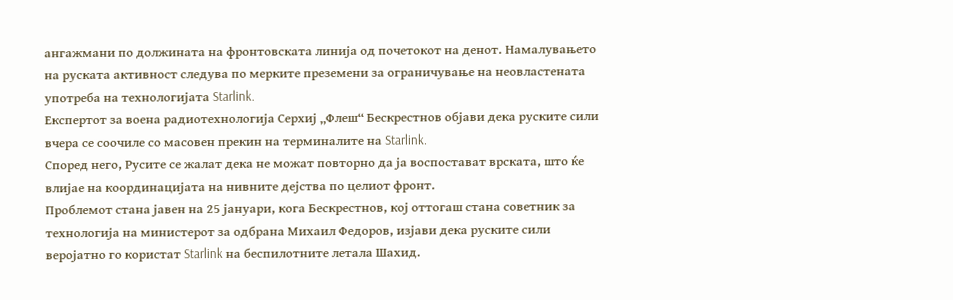ангажмани по должината на фронтовската линија од почетокот на денот. Намалувањето на руската активност следува по мерките преземени за ограничување на неовластената употреба на технологијата Starlink.
Експертот за воена радиотехнологија Серхиј „Флеш“ Бескрестнов објави дека руските сили вчера се соочиле со масовен прекин на терминалите на Starlink.
Според него, Русите се жалат дека не можат повторно да ја воспостават врската, што ќе влијае на координацијата на нивните дејства по целиот фронт.
Проблемот стана јавен на 25 јануари, кога Бескрестнов, кој оттогаш стана советник за технологија на министерот за одбрана Михаил Федоров, изјави дека руските сили веројатно го користат Starlink на беспилотните летала Шахид.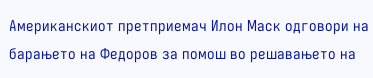Американскиот претприемач Илон Маск одговори на барањето на Федоров за помош во решавањето на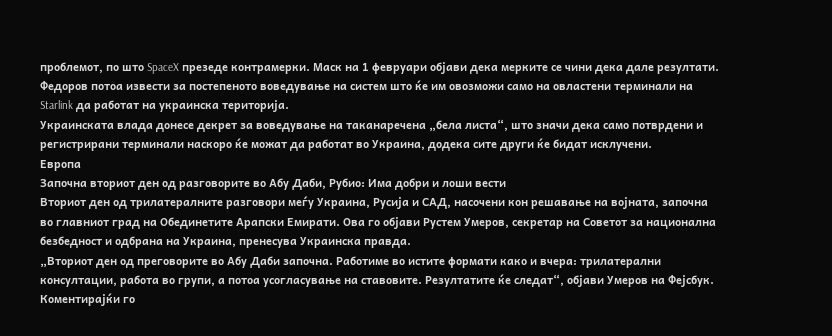проблемот, по што SpaceX презеде контрамерки. Маск на 1 февруари објави дека мерките се чини дека дале резултати.
Федоров потоа извести за постепеното воведување на систем што ќе им овозможи само на овластени терминали на Starlink да работат на украинска територија.
Украинската влада донесе декрет за воведување на таканаречена „бела листа“, што значи дека само потврдени и регистрирани терминали наскоро ќе можат да работат во Украина, додека сите други ќе бидат исклучени.
Европа
Започна вториот ден од разговорите во Абу Даби, Рубио: Има добри и лоши вести
Вториот ден од трилатералните разговори меѓу Украина, Русија и САД, насочени кон решавање на војната, започна во главниот град на Обединетите Арапски Емирати. Ова го објави Рустем Умеров, секретар на Советот за национална безбедност и одбрана на Украина, пренесува Украинска правда.
„Вториот ден од преговорите во Абу Даби започна. Работиме во истите формати како и вчера: трилатерални консултации, работа во групи, а потоа усогласување на ставовите. Резултатите ќе следат“, објави Умеров на Фејсбук.
Коментирајќи го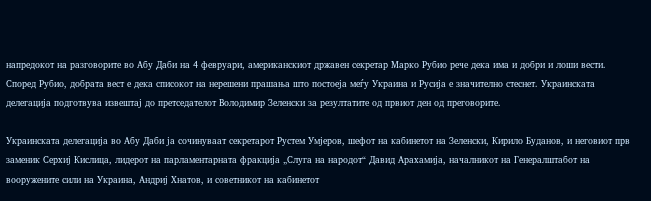напредокот на разговорите во Абу Даби на 4 февруари, американскиот државен секретар Марко Рубио рече дека има и добри и лоши вести. Според Рубио, добрата вест е дека списокот на нерешени прашања што постоеја меѓу Украина и Русија е значително стеснет. Украинската делегација подготвува извештај до претседателот Володимир Зеленски за резултатите од првиот ден од преговорите.

Украинската делегација во Абу Даби ја сочинуваат секретарот Рустем Умјеров, шефот на кабинетот на Зеленски, Кирило Буданов, и неговиот прв заменик Серхиј Кислица, лидерот на парламентарната фракција „Слуга на народот“ Давид Арахамија, началникот на Генералштабот на вооружените сили на Украина, Андриј Хнатов, и советникот на кабинетот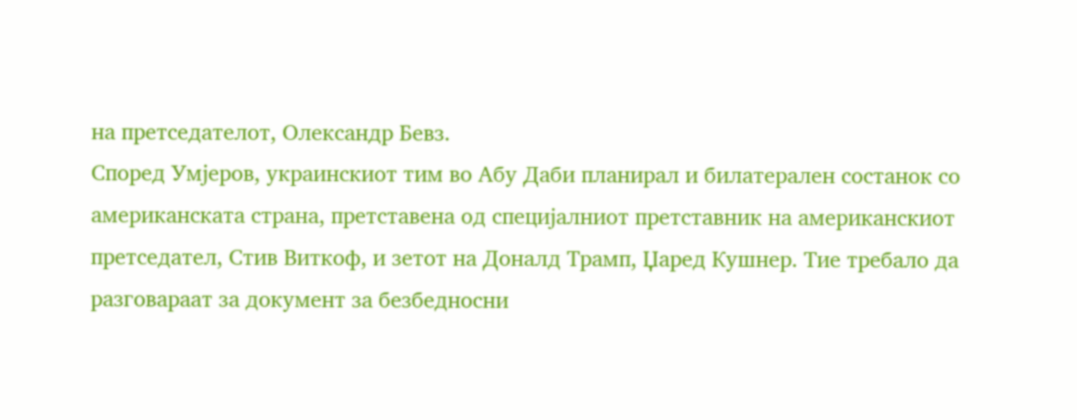на претседателот, Олександр Бевз.
Според Умјеров, украинскиот тим во Абу Даби планирал и билатерален состанок со американската страна, претставена од специјалниот претставник на американскиот претседател, Стив Виткоф, и зетот на Доналд Трамп, Џаред Кушнер. Тие требало да разговараат за документ за безбедносни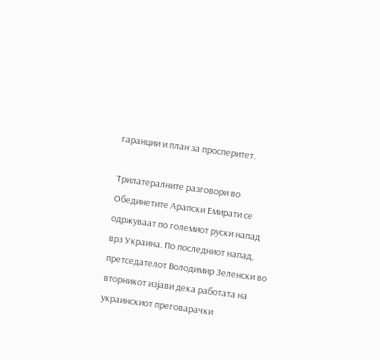гаранции и план за просперитет.

Трилатералните разговори во Обединетите Арапски Емирати се одржуваат по големиот руски напад врз Украина. По последниот напад, претседателот Володимир Зеленски во вторникот изјави дека работата на украинскиот преговарачки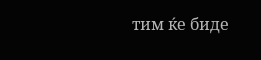тим ќе биде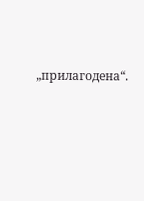„прилагодена“.